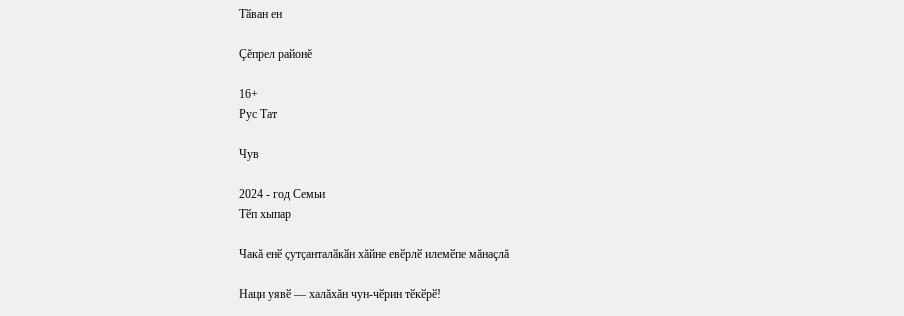Тӑван ен

Çĕпрел районĕ

16+
Рус Тат

Чув

2024 - год Семьи
Тӗп хыпар

Чакă енӗ ҫутҫанталӑкӑн хăйне евӗрлӗ илемӗпе мăнаçлă

Наци уявӗ — халăхăн чун-чӗрин тӗкӗрӗ!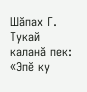Шăпах Г. Тукай каланă пек: «Эпӗ ку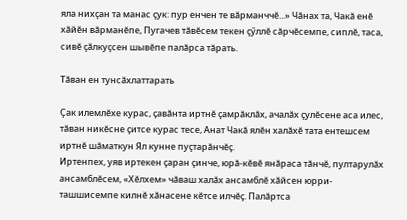яла нихҫан та манас ҫук: пур енчен те вӑрманччӗ...» Чӑнах та, Чакă енӗ хӑйӗн вӑрманӗпе, Пугачев тӑвӗсем текен ҫӳллӗ сӑрчӗсемпе, сиплӗ, таса, сивӗ ҫӑлкуҫсен шывӗпе палăрса тăрать.

Тӑван ен тунсӑхлаттарать

Ҫак илемлӗхе курас, çавăнта иртнӗ ҫамрӑклӑх, ачалӑх çулӗсене аса илес, тӑван никӗсне çитсе курас тесе, Анат Чакă ялӗн халăхӗ тата ентешсем иртнӗ шӑматкун Ял кунне пуҫтарӑнчӗç.
Иртенпех, уяв иртекен çаран çинче, юрă-кӗвӗ янăраса тăнчӗ, пултарулӑх ансамблӗсем, «Хӗлхем» чӑваш халӑх ансамблӗ хӑйсен юрри-ташшисемпе килнӗ хӑнасене кӗтсе илчӗç. Палӑртса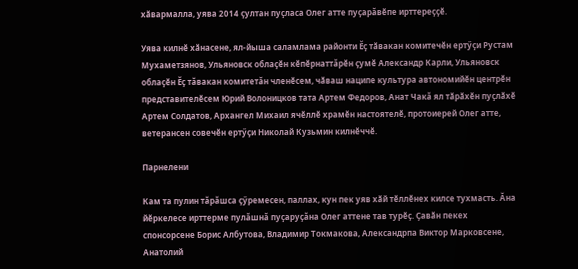хӑвармалла, уява 2014 ҫултан пуҫласа Олег атте пуҫарăвӗпе ирттереҫҫӗ.

Уява килнӗ хӑнасене, ял-йыша саламлама районти Ӗҫ тӑвакан комитечӗн ертӳҫи Рустам Мухаметзянов, Ульяновск облаçӗн кӗпӗрнаттăрӗн çумӗ Александр Карли, Ульяновск облаҫӗн Ӗç тăвакан комитетăн членӗсем, чӑваш наципе культура автономийӗн центрӗн представителӗсем Юрий Волоницков тата Артем Федоров, Анат Чакă ял тӑрӑхӗн пуҫлӑхӗ Артем Солдатов, Архангел Михаил ячӗллӗ храмӗн настоятелӗ, протоиерей Олег атте, ветерансен совечӗн ертӳçи Николай Кузьмин килнӗччӗ.

Парнелени

Кам та пулин тăрăшса çӳремесен, паллах, кун пек уяв хӑй тӗллӗнех килсе тухмасть. Ăна йӗркелесе ирттерме пулăшнă пуҫаруçăна Олег аттене тав турӗç. Ҫавӑн пекех спонсорсене Борис Албутова, Владимир Токмакова, Александрпа Виктор Марковсене, Анатолий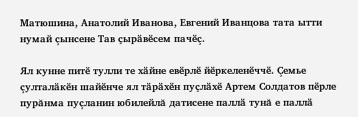Матюшина, Анатолий Иванова, Евгений Иванцова тата ытти нумай çынсене Тав ҫырӑвӗсем пачӗç.

Ял кунне питӗ тулли те хӑйне евӗрлӗ йӗркеленӗччӗ. Çемье çулталӑкӗн шайӗнче ял тӑрӑхӗн пуҫлӑхӗ Артем Солдатов пӗрле пурăнма пуçланин юбилейлă датисене паллӑ тунă е паллӑ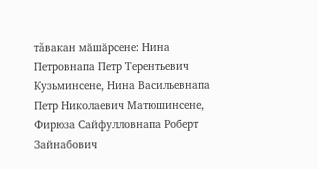тăвакан мӑшӑрсене: Нина Петровнапа Петр Терентьевич Кузьминсене, Нина Васильевнапа Петр Николаевич Матюшинсене, Фирюза Сайфулловнапа Роберт Зайнабович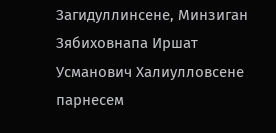Загидуллинсене, Минзиган Зябиховнапа Иршат Усманович Халиулловсене парнесем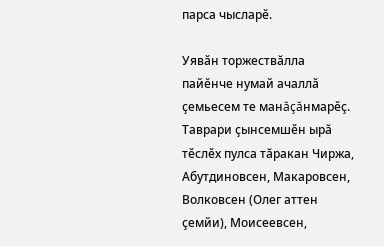парса чысларӗ.

Уявӑн торжествăлла пайӗнче нумай ачаллӑ ҫемьесем те манăçăнмарӗç. Таврари ҫынсемшӗн ырă тӗслӗх пулса тăракан Чиржа, Абутдиновсен, Макаровсен, Волковсен (Олег аттен çемйи), Моисеевсен,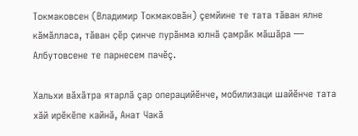Токмаковсен (Владимир Токмаковăн) çемйине те тата тăван ялне кăмăлласа, тӑван ҫӗр ҫинче пурӑнма юлнӑ ҫамрӑк мăшăра — Албутовсене те парнесем пачӗç.

Хальхи вăхăтра ятарлă çар операцийӗнче, мобилизаци шайӗнче тата хӑй ирӗкӗпе кайнă, Анат Чакă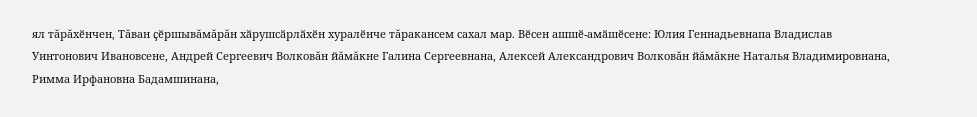ял тăрăхӗнчен, Тăван ҫӗршывăмăрăн хӑрушсӑрлӑхӗн хуралӗнче тăракансем сахал мар. Вӗсен ашшӗ-амӑшӗсене: Юлия Геннадьевнапа Владислав Уинтонович Ивановсене, Андрей Сергеевич Волковăн йăмăкне Галина Сергеевнана, Алексей Александрович Волковăн йăмăкне Наталья Владимировнана, Римма Ирфановна Бадамшинана,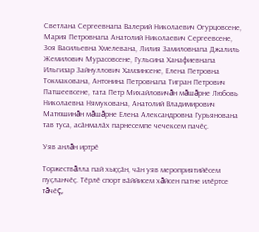Светлана Сергеевнапа Валерий Николаевич Огурцовсене, Мария Петровнапа Анатолий Николаевич Сергеевсене, Зоя Васильевна Хмелевана, Лилия Замиловнапа Джалиль Жемилович Мурасовсене, Гульсина Ханафиевнапа Ильгизар Зайнуллович Хамзинсене, Елена Петровна Токмакована, Антонина Петровнапа Тигран Петрович Патшеевсене, тата Петр Михайловичăн мăшăрне Любовь Николаевна Нямукована, Анатолий Владимирович Матюшинăн мăшăрне Елена Александровна Гурьянована тав туса, асӑнмалӑх парнесемпе чечексем пачӗҫ.

Уяв анлăн иртрӗ

Торжествăлла пай хыҫҫӑн, чӑн уяв мероприятийӗсем пуҫланчӗҫ. Тӗрлӗ спорт вӑййисем хăйсен патне илӗртсе тăчӗç,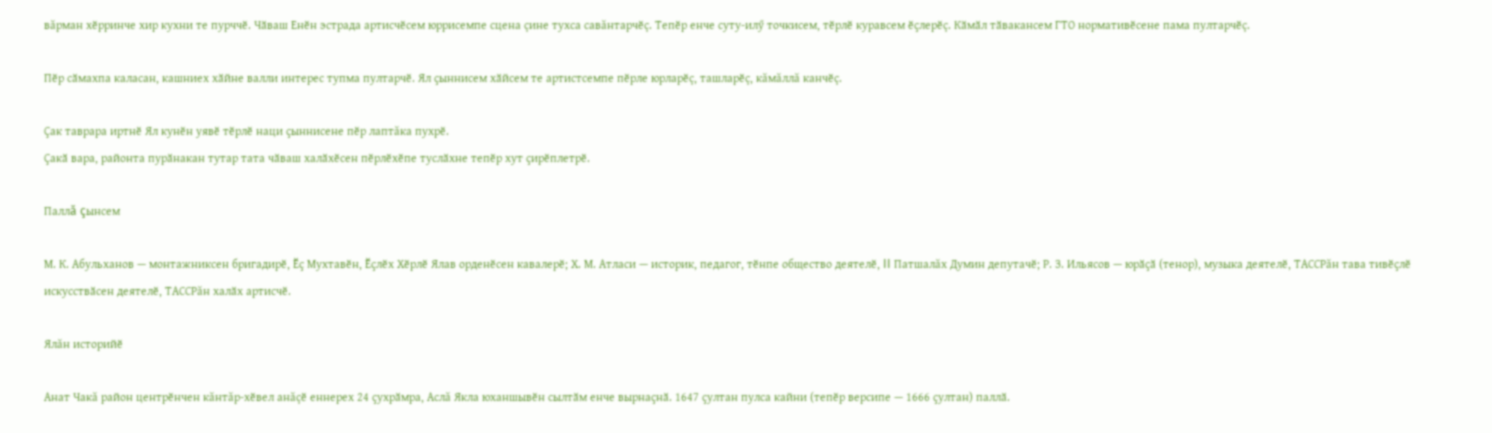вăрман хӗрринче хир кухни те пурччӗ. Чӑваш Енӗн эстрада артисчӗсем юррисемпе сцена çине тухса савăнтарчӗç. Тепӗр енче суту-илӳ точкисем, тӗрлӗ куравсем ӗҫлерӗç. Кӑмӑл тӑвакансем ГТО нормативӗсене пама пултарчӗç.

Пӗр сӑмахпа каласан, кашниех хӑйне валли интерес тупма пултарчӗ. Ял ҫыннисем хӑйсем те артистсемпе пӗрле юрларӗç, ташларӗç, кăмăллă канчӗç.

Ҫак таврара иртнӗ Ял кунӗн уявӗ тӗрлӗ наци ҫыннисене пӗр лаптăка пухрӗ.
Ҫакӑ вара, районта пурӑнакан тутар тата чӑваш халӑхӗсен пӗрлӗхӗпе туслӑхне тепӗр хут ҫирӗплетрӗ.

Паллă çынсем

М. К. Абульханов — монтажниксен бригадирӗ, Ӗҫ Мухтавӗн, Ӗҫлӗх Хӗрлӗ Ялав орденӗсен кавалерӗ; Х. М. Атласи — историк, педагог, тӗнпе общество деятелӗ, II Патшалăх Думин депутачӗ; Р. З. Ильясов — юрӑҫӑ (тенор), музыка деятелӗ, ТАССРăн тава тивӗҫлӗ искусствӑсен деятелӗ, ТАССРăн халӑх артисчӗ.

Ялăн историйӗ

Анат Чакă район центрӗнчен кăнтăр-хӗвел анăçӗ еннерех 24 ҫухрӑмра, Аслă Якла юханшывӗн сылтӑм енче вырнаҫнӑ. 1647 ҫултан пулса кайни (тепӗр версипе — 1666 ҫултан) паллӑ.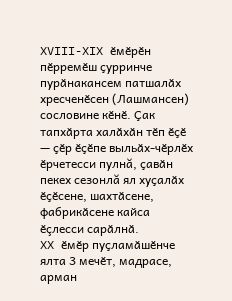XVIII-XIX ӗмӗрӗн пӗрремӗш ҫурринче пурӑнакансем патшалӑх хресченӗсен (Лашмансен) сословине кӗнӗ. Ҫак тапхӑрта халӑхӑн тӗп ӗҫӗ — ҫӗр ӗҫӗпе выльӑх-чӗрлӗх ӗрчетесси пулнă, ҫавӑн пекех сезонлă ял хуҫалӑх ӗҫӗсене, шахтӑсене, фабрикӑсене кайса ӗçлесси сарӑлнӑ.
XX ӗмӗр пуҫламӑшӗнче ялта 3 мечӗт, мадрасе, арман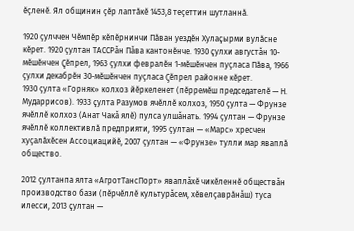ӗҫленӗ. Ял общинин ҫӗр лаптӑкӗ 1453,8 теҫеттин шутланнӑ.

1920 ҫулччен Чӗмпӗр кӗпӗрнинчи Пӑван уездӗн Хулаçырми вулӑсне кӗрет. 1920 ҫултан ТАССРăн Пăва кантонӗнче. 1930 çулхи августăн 10-мӗшӗнчен Çӗпрел, 1963 ҫулхи февралӗн 1-мӗшӗнчен пуҫласа Пӑва, 1966 ҫулхи декабрӗн 30-мӗшӗнчен пуҫласа Ҫӗпрел районне кӗрет.
1930 ҫулта «Горняк» колхоз йӗркеленет (пӗрремӗш председателӗ — Н. Мударрисов). 1933 çулта Разумов ячӗллӗ колхоз, 1950 ҫулта — Фрунзе ячӗллӗ колхоз (Анат Чакă ялӗ) пулса улшăнать. 1994 ҫултан — Фрунзе ячӗллӗ коллективлӑ предприяти, 1995 ҫултан — «Марс» хресчен хуҫалӑхӗсен Ассоциацийӗ, 2007 ҫултан — «Фрунзе» тулли мар яваплӑ общество.

2012 ҫултанпа ялта «АгротТансПорт» яваплăхӗ чикӗленнӗ обществăн производство бази (пӗрчӗллӗ культурăсем, хӗвелҫаврӑнăш) туса илесси, 2013 çултан —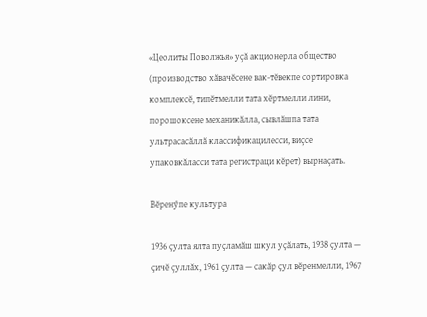«Цеолиты Поволжья» уçă акционерла общество (производство хӑвачӗсене вак-тӗвекпе сортировка комплексӗ, типӗтмелли тата хӗртмелли лини, порошоксене механикӑлла, сывлӑшпа тата ультрасасӑллӑ классификацилесси, виçсе упаковкăласси тата регистраци кӗрет) вырнаçать.

Вӗренӳпе культура

1936 ҫулта ялта пуҫламӑш шкул уҫӑлать, 1938 ҫулта — ҫичӗ çуллăх, 1961 ҫулта — сакӑр ҫул вӗренмелли, 1967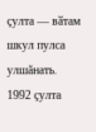ҫулта — вӑтам шкул пулса улшăнать.
1992 ҫулта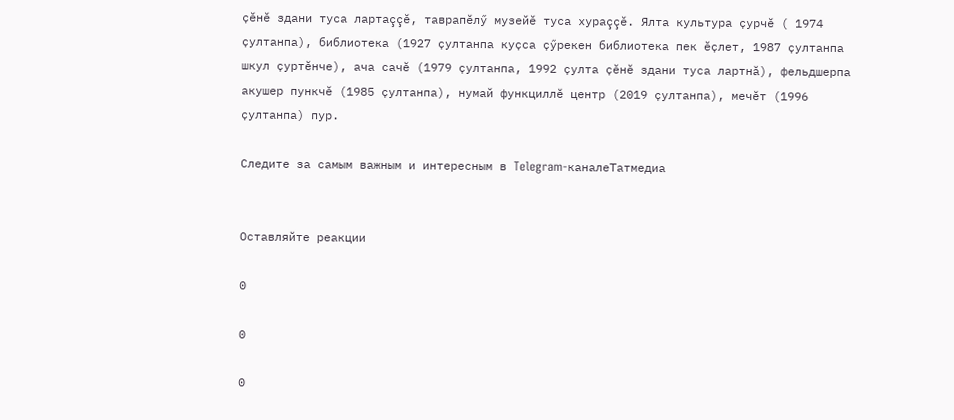ҫӗнӗ здани туса лартаççӗ, таврапӗлӳ музейӗ туса хураççӗ. Ялта культура ҫурчӗ ( 1974 ҫултанпа), библиотека (1927 ҫултанпа куҫса ҫӳрекен библиотека пек ӗҫлет, 1987 ҫултанпа шкул ҫуртӗнче), ача сачӗ (1979 ҫултанпа, 1992 ҫулта ҫӗнӗ здани туса лартнӑ), фельдшерпа акушер пункчӗ (1985 ҫултанпа), нумай функциллӗ центр (2019 ҫултанпа), мечӗт (1996 ҫултанпа) пур.

Следите за самым важным и интересным в Telegram-каналеТатмедиа


Оставляйте реакции

0

0

0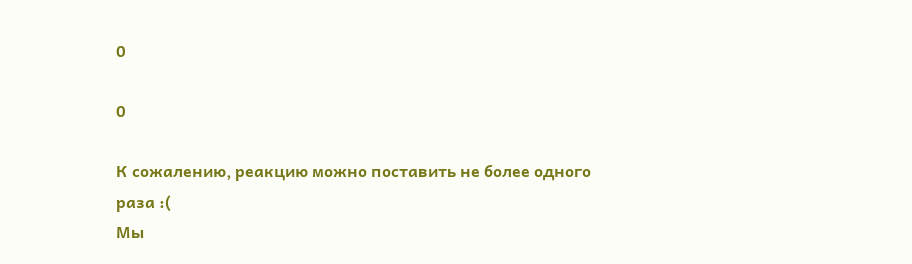0

0

К сожалению, реакцию можно поставить не более одного раза :(
Мы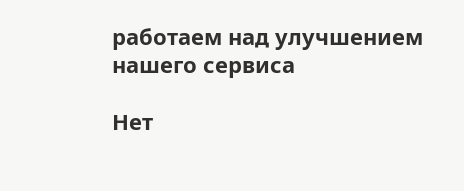работаем над улучшением нашего сервиса

Нет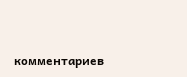комментариев